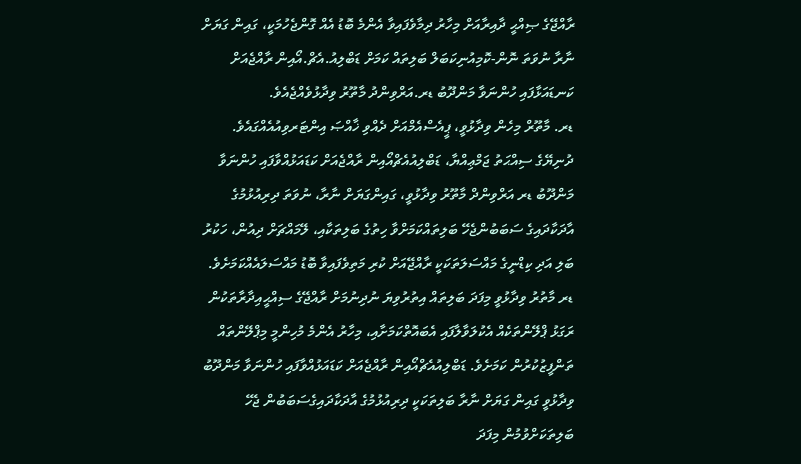ރާއްޖޭގެ ޞިއްޙީ ދާއިރާއަށް މިހާރު ދިމާވެފައިވާ އެންމެ ބޮޑު އެއް ގޮންޖެހުމަކީ، ގައިން ގަޔަށް ނާރާ ނުވަތަ ނޮން-ކޮމިއުނިކަބަލް ބަލިތައް ކަމަށް ޑަބްލިއު.އެޗް.އޯއިން ރާއްޖެއަށް ކަނޑައަޅާފައި ހުންނަވާ މަންދޫބު ޑރ.އަރްވިންދު މާތޫރު ވިދާޅުވެއްޖެއެވެ.
ޑރ. މާތޫރް މިހެން ވިދާޅުވީ، ޕީއެސްއެމްއަށް ދެއްވި ޚާއްޞަ އިންޓަރވިއުއެއްގައެވެ.
ދުނިޔޭގެ ސިއްޙަތު ޖަމްޢިއްޔާ، ޑަބްލިއުއެޗްއޯއިން ރާއްޖެއަށް ކަޑައަޅުއްވާފައި ހުންނަވާ މަންދޫބު ޑރ އަރްވިންދް މާތޫރު ވިދާޅުވީ، ގައިންގަޔަށް ނާރާ، ނުވަތަ ދިރިއުޅުމުގެ އާދަކާދައިގެ ސަބަބުންޖެހޭ ބަލިތައްކަމަށްވާ ހިތުގެ ބަލިތަކާއި، ލޭމައްޗަށް ދިއުން، ހަކުރު ބަލި އަދި ކިޑްނީގެ މައްސަލަތަކަކީ ރާއްޖޭއަށް ކުރި މަތިވެފައިވާ ބޮޑު މައްސަލައެއްކަމަށެވެ.
ޑރ މާތުރު ވިދާޅުވީ މިފަދަ ބަލިތައް އިތުރުވިޔަ ނުދިނުމަށް ރާއްޖޭގެ ސިއްޙީއިދާރާތަކުން ރަގަޅު ޕްލޭންތަކެއް އެކުލަވާލާފައި އެބައޮތްކަމަށާއި، މިހާރު އެންމެ މުހިންމީ މިޕްލޭންތައް ތަންފީޒުކުރުން ކަމަށެވެ. ޑަބްލިއުއެޗްއޯއިން ރާއްޖެއަށް ކަޑައަޅުއްވާފައި ހުންނަވާ މަންދޫބު ވިދާޅުވީ ގައިން ގަޔަށް ނާރާ ބަލިތަކަކީ ދިރިއުޅުމުގެ އާދަކާދައިގެސަބަބުން ޖެހޭ ބަލިތަކަށްވުމުން މިފަދަ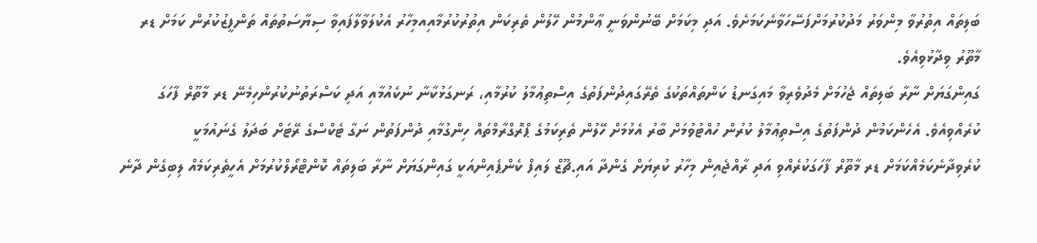ބަލިތައް އިތުރުވާ މިންވަރު މަދުކުރުމަށްފަސޭހަވާނެކަމަށެވެ. އަދި މިކަމަށް ބޭނުންވަނީ ޢާންމުން ހޭލުން ތެރިކަން އިތުރުކުރުމާއިއމިހާރު އެކުލަވާލާފައިވާ ސިޔާސަތުތައް ތަންފީޒުކުރުން ކަމަށް ޑރ މާތޫރު ވިދާޅުވިއެވެ.
ގައިންގަޔަށް ނާރާ ބަލިތައް ޖެހުމަށް މެދުވެރިވާ މައިގަނޑު ކަންތައްތަކުގެ ތެރޭގައިދުންފަތުގެ އިސްތިޢުމާލު ކުރުމާއި، ރަނގަޅުކާނާ ނުކެއުމާއި އަދި ކަސްރަތުނުކުރުންހިމެނޭ ޑރ މާތޫރް ފާހަގަ ކުރެއްވިއެވެ. އެހެންކަމުން ދުންފަތުގެ އިސްތިޢުމާލު ކުރުން ހުއްޓުވުމަށް ބާރު އެޅުމަށް ހޭލުން ތެރިކަމުގެ ޕްރޮގްރާމްތައް ހިންގުމާއި ދުންފަތުން ނަގާ ޓެކްސްގެ ރޭޓަށް ބަދަލު ގެނައުމަކީ ކުރެވިދާނެކަމެއްކަމަށް ޑރ މާތޫރް ފާހަގަކުރެއްވި އަދި ރާއްޖެއިން މިހާރު ކުރިޔަށް ގެންދާ އައި.ޗޫޒް ލައިފް ކެންޕެއިންއަކީ ގައިންގަޔަށް ނާރާ ބަލިތައް ކޮންޓްރޯލްކުރުމަށް އެހީތެރިކަމެއް ލިބިގެން ދާނެ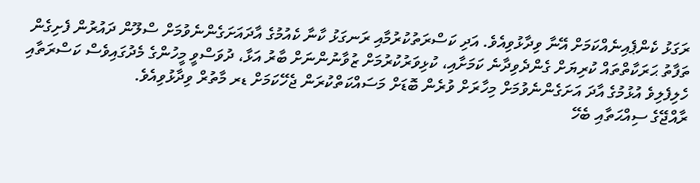ރަގަޅު ކެންޕެއިނެއްކަމަށް އޭނާ ވިދާޅުވިއެވެ. އަދި ކަސްރަތުކުރުމާއި ރަނގަޅު ކާނާ ކެއުމުގެ އާދައަށަގެންނެވުމަށް ސްލޫން ދައުރުން ފެށިގެން ތަފާތު ޙަރަކާތްތައް ކުރިޔަށް ގެންދެވިދާނެ ކަމަށާއި، ކުޅިވަރުކުރުމަށް ޒުވާނުންނަށް ބާރު އަޅާ، ދުވަސްވީ މީހުންގެ މެދުގައިވެސް ކަސްރަތާއި ހެލިފެލިވެ އުޅުމުގެ އާދަ އަށަގެންނެވުމަށް މިހާރަށް ވުރެން ބޮޑަށް މަސައްކަތްކުރަން ޖެހޭކަމަށް ޑރ މާތުރް ވިދާޅުވިއެވެ.
ރާއްޖޭގެ ސިއްޙަތާއި ބެހޭ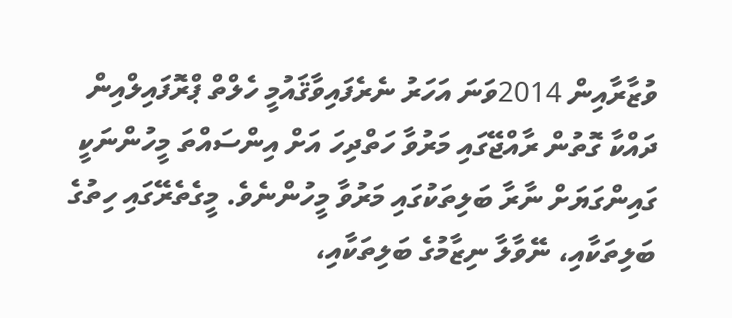ވުޒާރާއިން 2014ވަނަ އަހަރު ނެރެފައިވާޤައުމީ ހެލްތް ޕްރޮފައިލްއިން ދައްކާ ގޮތުން ރާއްޖޭގައި މަރުވާ ހަތްދިހަ އަށް އިންސައްތަ މީހުންނަކީ ގައިންގަޔަށް ނާރާ ބަލިތަކުގައި މަރުވާ މީހުންނެވެ. މީގެތެރޭގައި ހިތުގެ ބަލިތަކާއި، ނޭވާލާ ނިޒާމުގެ ބަލިތަކާއި،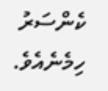ކެންސަރު ހިމެނެއެވެ.